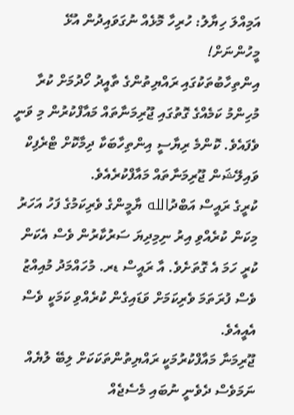އަމިއްލަ ހިޔާލު: ހުރިހާ މޮޅެއް ނުގަވައިދުން އުޅޭ މީހުންނަށް!
އިންތިހާބުތަކުގައި ރައްޔިތުންގެ ތާއީދު ހޯދުމަށް ކުރާ މުހިންމު ކަމެއްގެ ގޮތުގައި ޖޫރިމަނާތައް މައާފްކުރުން މި ވަނީ ވެފައެވެ. ކޮންމެ ރިޔާސީ އިންތިހާބަކާ ދިމާކޮށް ޓްރެފިކް ވައިލޭޝަން ޖޫރިމަނާތައް މައާފްކުރެއެވެ.
ކުރީގެ ރައީސް އަބްދުالله ޔާމީންގެ ވެރިކަމުގެ ފަހު އަހަރު މިކަން ކުރެއްވި އިރު ނިމިދިޔަ ސަރުކާރުން ވެސް އެކަން ކުރީ ހަމަ އެ ގޮތަށެވެ. އާ ރައީސް ޑރ. މުހައްމަދު މުއިއްޒު ވެސް ފުރަތަމަ ވެރިކަމަށް ވަޑައިގެން ކުރެއްވި ކަމަކީ ވެސް އެއީއެވެ.
ޖޫރިމަނާ މައާފްކުރުމަކީ ރައްޔިތުންތަކަކަށް ލިބޭ ލުޔެއް ނަމަވެސް ދެވެނީ ނުބައި މެސެޖެއް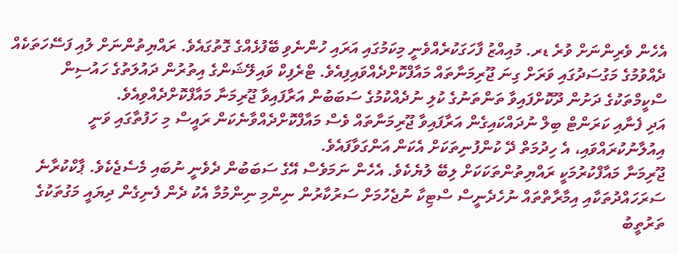އެހެން ވެރިންނަށް ވުރެ ޑރ. މުއިއްޒު ފާހަގަކުރެއްވެނީ މިކަމުގައި އަރައި ހުންނެވި ބޭފުޅެއްގެ ގޮތުގައެވެ. ރައްޔިތުންނަށް ލުއި ފަސޭހަތަކެއް ދެއްވުމުގެ މަގުސަދުގައި ވަރަށް ގިނަ ޖޫރިމަނާތައް މައާފްކޮށްދެއްވައިފިއެވެ. ޓްރެފިކް ވައިލޭޝަންގެ އިތުރުން ދައުލަތުގެ ހައުސިން ސްކީމްތަކުގެ ދަށުން ދޫކޮށްފައިވާ ތަންތަނުގެ ކުލި ނުދެއްކުމުގެ ސަބަބުން އަރާފައިވާ ޖޫރިމަނާ މައާފްކޮށްދެއްވިއެވެ.
އަދި ފެނާއި ކަރަންޓް ބިލް ނުދައްކައިގެން އަރާފައިވާ ޖޫރިމަނާތައް ވެސް މައާފްކޮށްދެއްވާނެކަން ރައީސް މި ހަފުތާގައި ވަނީ އިއުލާނުކުރައްވައި، އެ ހިދުމަތް ދޭ ކުންފުނިތަކަށް އެކަން އަންގަވާފައެވެ.
ޖޫރިމަނާ މައާފްކުރުމަކީ ރައްޔިތުންތަކަކަށް ލިބޭ ލުޔެކެވެ. އެހެން ނަމަވެސް އޭގެ ސަބަބުން ދެވެނީ ނުބައި މެސެޖެކެވެ. ޕާކްކުރާނެ ސަރަހައްދުތަކާއި އިމާރާތްތައް ނުހެދެނީސް ސްޓިކާ ނުޖެހުމަށް ސަރުކާރުން ނިންމި ނިންމުމާ އެކު ދެން ފެނިގެން ދިޔައީ މަގުތަކުގެ ތަރުތީބު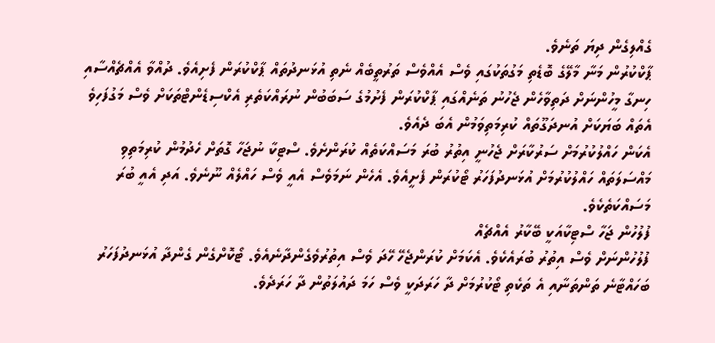ގެއްލިގެން ދިޔަ ތަނެވެ.
ޕާކްކުރުން މަނާ މާލޭގެ ބޮޑެތި މަގުތަކުގައި ވެސް އެއްވެސް ތަރުތީބެއް ނެތި އުޅަނދުތައް ޕާކްކުރަން ފެށިއެވެ. ދުއްވާ އެއްޗެއްސާއި ހިނގާ މީހުންނަށް ދަތިވާހެން ޖެހުނު ތަނެއްގައި ޕާކްކުރަން ފެށުމުގެ ސަބަބުން ނުރައްކަތެރި އެކްސިޑެންޓްތަކަށް ވެސް މަގުފަހިވެ އެތައް ބަޔަކަށް އުނދަގޫތައް ކުރިމަތިވަމުން އެބަ ދެއެވެ.
އެކަން ހައްލުކުރުމަށް ސަރުކާރަށް ޖެހުނީ އިތުރު ބުރަ މަސައްކަތެއް ކުރަންށެވެ. ސްޓިކާ ނުޖަހާ ގޮތަށް ހެދުމުން ކުރިމަތިވި މައްސަލަތައް ހައްލުކުރުމަށް އުޅަނދުފަހަރު ޓޯކުރަން ފެށީއެވެ. އެހެން ނަމަވެސް އެއީ ވެސް ހައްލެއް ނޫނެވެ. އަދި އެއީ ބުރަ މަސައްކަތެކެވެ.
ފުލުހުން ޖަހާ ސްޓިކާއަކީ ބޭކާރު އެއްޗެއް
ފުލުހުންނަށް ވެސް އިތުރު ބުރައެކެވެ. އެކަމަށް ކުރަންޖެހޭ ހޭދަ ވެސް އިތުރުވެގެންދާނެއެވެ. ޓޯކޮށްގެން ގެންދާ އުޅަނދުފަހަރު ބަހައްޓާނެ ތަންތަނާއި އެ ތަކެތި ޓޯކުރުމަށް ދާ ހަރަދަކީ ވެސް ހަމަ ދައުލަތުން ދާ ހަރަދެވެ.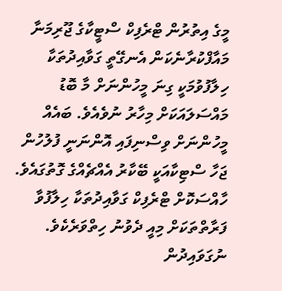މީގެ އިތުރުން ޓްރެފިކް ސްޓީކާގެ ޖޫރިމަނާ މައާފްކުރާނެކަން އެނގޭތީ ގަވާއިދުތަކާ ހިލާފުވުމަކީ ގިނަ މީހުންނަށް މާ ބޮޑު މައްސަލައަކަށް މިހާރު ނުވެއެވެ. ބައެއް މީހުންނަށް ވިސްނިފައި އޮންނަނީ ފުލުހުން ޖަހާ ސްޓިކާއަކީ ބޭކާރު އެއްޗެއްގެ ގޮތުގައެވެ. ހާއްސަކޮށް ޓްރެފިކް ގަވާއިދުތަކާ ހިލާފުވާ ފަރާތްތަކަށް މިއީ ދެވުނު ހިތްވަރެކެވެ.
ނުގަވައިދުން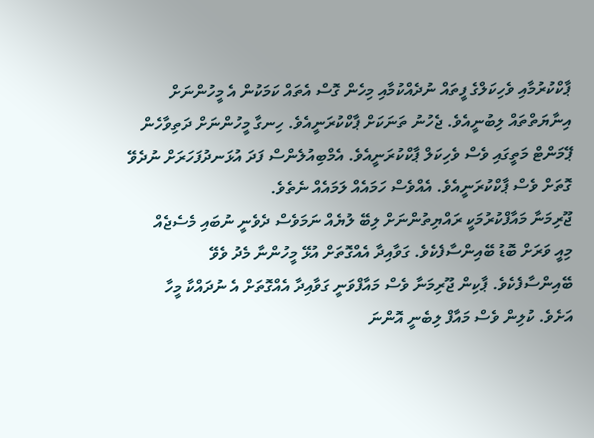ޕާކްކުރުމާއި ވެހިކަލްގެ ފީތައް ނުދެއްކުމާއި މިހެން ގޮސް އެތައް ކަމަކުން އެ މީހުންނަށް އިނާޔަތްތައް ލިބުނީއެވެ. ޖެހުނު ތަނަކަށް ޕާކްކުރަނީއެވެ. ހިނގާ މީހުންނަށް ދަތިވާހެން ޕޭމަންޓް މަތީގައި ވެސް ވެހިކަލް ޕާކްކުރަނީއެވެ. އެމްބިއުލެންސް ފަދަ އުޅަނދުފަހަރަށް ނުދެވޭ ގޮތަށް ވެސް ޕާކްކުރަނީއެވެ. އެއްވެސް ހަމައެއް ލަމައެއް ނެތެވެ.
ޖޫރިމަނާ މައާފްކުރުމަކީ ރައްޔިތުންނަށް ލިބޭ ލުޔެއް ނަމަވެސް ދެވެނީ ނުބައި މެސެޖެއް
މިއީ ވަރަށް ބޮޑު ބޭއިންސާފެކެވެ. ގަވާއިދާ އެއްގޮތަށް އުޅޭ މީހުންނާ މެދު ވެވޭ ބޭއިންސާފެކެވެ. ޕާކިން ޖޫރިމަނާ ވެސް މައާފްވަނީ ގަވާއިދާ އެއްގޮތަށް އެ ނުދައްކާ މީހާ އަށެވެ. ކުލިން ވެސް މައާފް ލިބެނީ އޮންނަ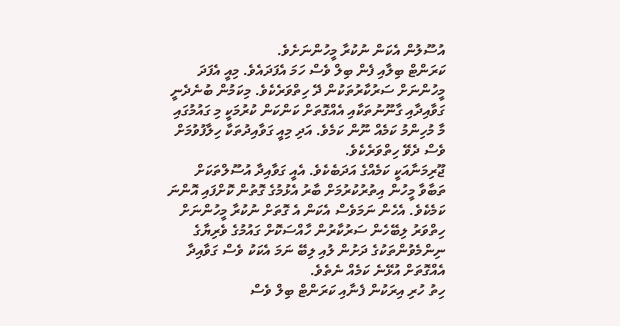އުސޫލުން އެކަން ނުކުރާ މީހުންނަށެވެ.
ކަރަންޓް ބިލާއި ފެން ބިލް ވެސް ހަމަ އެފަދައެވެ. މިއީ އެފަދަ މީހުންނަށް ސަރުކާރުތަކުން ދޭ ހިތްވަރެކެވެ. މިކަމުން ބުނެދެނީ ގަވާއިދާއި ގާނޫނުތަކާއި އެއްގޮތަށް ކަންކަން ކުރުމަކީ މި ގައުމުގައި މާ މުހިންމު ކަމެއް ނޫން ކަމެވެ. އަދި މިއީ ގަވާއިދުތަކާ ހިލާފުވުމަށް ވެސް ދެވޭ ހިތްވަރެކެވެ.
ޖޫރިމަނާއަކީ ކަމެއްގެ އަދަބެކެވެ. އެއީ ގަވާއިދާ އުސޫލްތަކަށް ތަބާވާ މީހުން އިތުރުކުރުމަށް ބާރު އެޅުމުގެ ގޮތުން ކޮށްފައި އޮންނަ ކަމެކެވެ. އެހެން ނަމަވެސް އެކަން އެ ގޮތަށް ނުކުރާ މީހުންނަށް ހިތްވަރު ލިބޭހެން ސަރުކާރުން ހާއްސަކޮށް ގައުމުގެ ވެރިޔާގެ ނިންމެވުންތަކުގެ ދަށުން ލުއި ލިބޭ ނަމަ އެކަކު ވެސް ގަވާއިދާ އެއްގޮތަށް އުޅޭނެ ކަމެއް ނެތެވެ.
ހިތު ހުރި އިރަކުން ފެނާއި ކަރަންޓް ބިލް ވެސް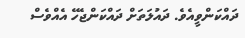ދައްކަންވީއެވެ. ދައުލަތަށް ދައްކަންޖެހޭ އެއްވެސް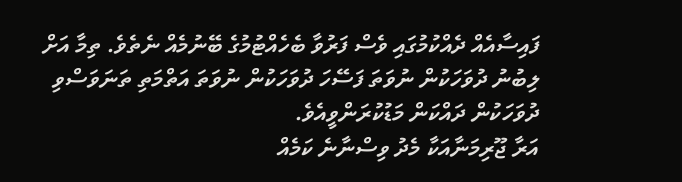ފައިސާއެއް ދެއްކުމުގައި ވެސް ފަރުވާ ބެހެއްޓުމުގެ ބޭނުމެއް ނެތެވެ. ތިމާ އަށް ލިބުނު ދުވަހަކުން ނުވަތަ ފަސޭހަ ދުވަހަކުން ނުވަތަ އަތްމަތި ތަނަވަސްވި ދުވަހަކުން ދައްކަން މަޑުކުރަންވީއެވެ.
އަރާ ޖޫރިމަނާއަކާ މެދު ވިސްނާނެ ކަމެއް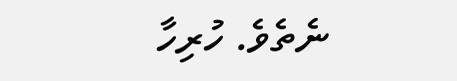ނެތެވެ. ހުރިހާ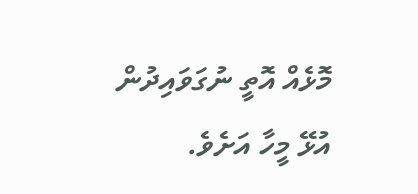މޮޅެއް އޮތީ ނުގަވައިދުން އުޅޭ މީހާ އަށެވެ.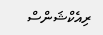ރިއެކްޝަންސް